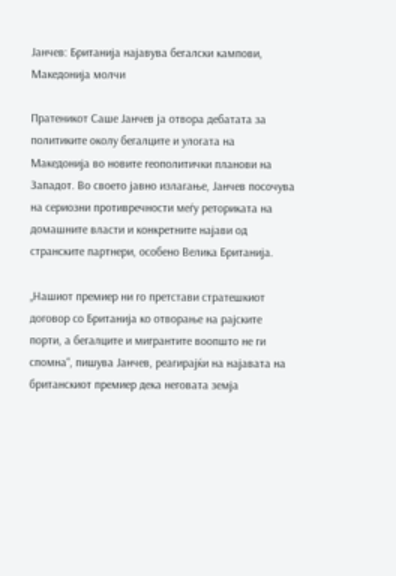Јанчев: Британија најавува бегалски кампови, Македонија молчи

Пратеникот Саше Јанчев ја отвора дебатата за политиките околу бегалците и улогата на Македонија во новите геополитички планови на Западот. Во своето јавно излагање, Јанчев посочува на сериозни противречности меѓу реториката на домашните власти и конкретните најави од странските партнери, особено Велика Британија.

„Нашиот премиер ни го претстави стратешкиот договор со Британија ко отворање на рајските порти, а бегалците и мигрантите воопшто не ги спомна“, пишува Јанчев, реагирајќи на најавата на британскиот премиер дека неговата земја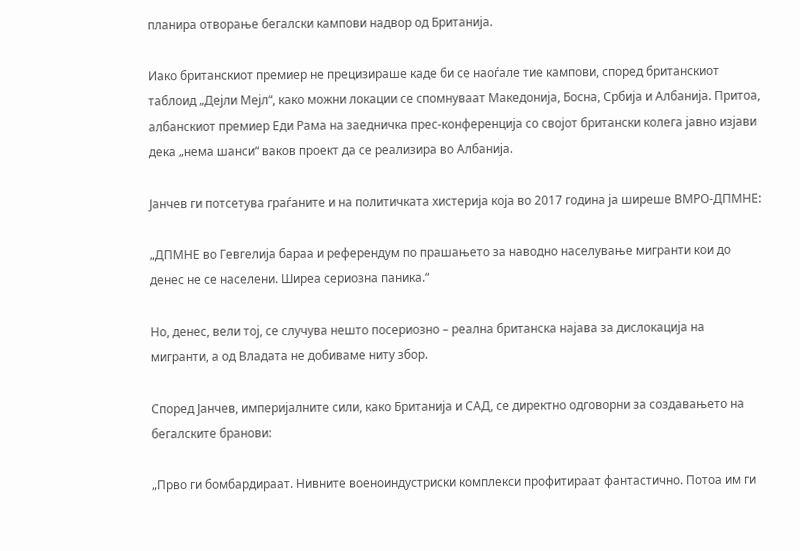планира отворање бегалски кампови надвор од Британија.

Иако британскиот премиер не прецизираше каде би се наоѓале тие кампови, според британскиот таблоид „Дејли Мејл“, како можни локации се спомнуваат Македонија, Босна, Србија и Албанија. Притоа, албанскиот премиер Еди Рама на заедничка прес-конференција со својот британски колега јавно изјави дека „нема шанси“ ваков проект да се реализира во Албанија.

Јанчев ги потсетува граѓаните и на политичката хистерија која во 2017 година ја ширеше ВМРО-ДПМНЕ:

„ДПМНЕ во Гевгелија бараа и референдум по прашањето за наводно населување мигранти кои до денес не се населени. Ширеа сериозна паника.“

Но, денес, вели тој, се случува нешто посериозно – реална британска најава за дислокација на мигранти, а од Владата не добиваме ниту збор.

Според Јанчев, империјалните сили, како Британија и САД, се директно одговорни за создавањето на бегалските бранови:

„Прво ги бомбардираат. Нивните военоиндустриски комплекси профитираат фантастично. Потоа им ги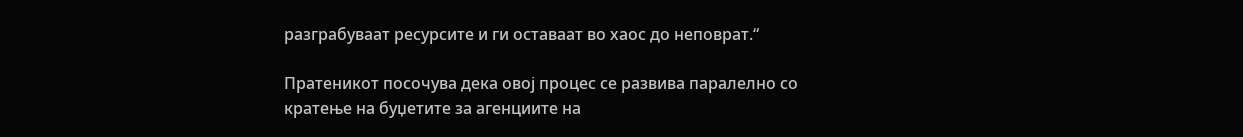разграбуваат ресурсите и ги оставаат во хаос до неповрат.“

Пратеникот посочува дека овој процес се развива паралелно со кратење на буџетите за агенциите на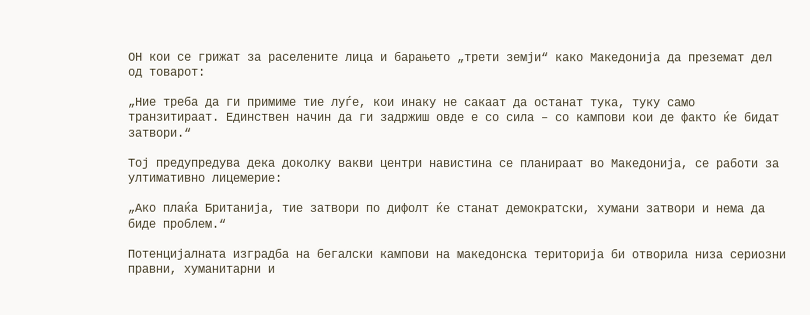ОН кои се грижат за раселените лица и барањето „трети земји“ како Македонија да преземат дел од товарот:

„Ние треба да ги примиме тие луѓе, кои инаку не сакаат да останат тука, туку само транзитираат. Единствен начин да ги задржиш овде е со сила – со кампови кои де факто ќе бидат затвори.“

Тој предупредува дека доколку вакви центри навистина се планираат во Македонија, се работи за ултимативно лицемерие:

„Ако плаќа Британија, тие затвори по дифолт ќе станат демократски, хумани затвори и нема да биде проблем.“

Потенцијалната изградба на бегалски кампови на македонска територија би отворила низа сериозни правни, хуманитарни и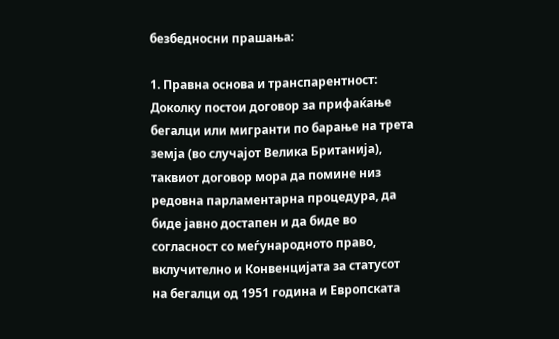безбедносни прашања:

1. Правна основа и транспарентност:
Доколку постои договор за прифаќање бегалци или мигранти по барање на трета земја (во случајот Велика Британија), таквиот договор мора да помине низ редовна парламентарна процедура, да биде јавно достапен и да биде во согласност со меѓународното право, вклучително и Конвенцијата за статусот на бегалци од 1951 година и Европската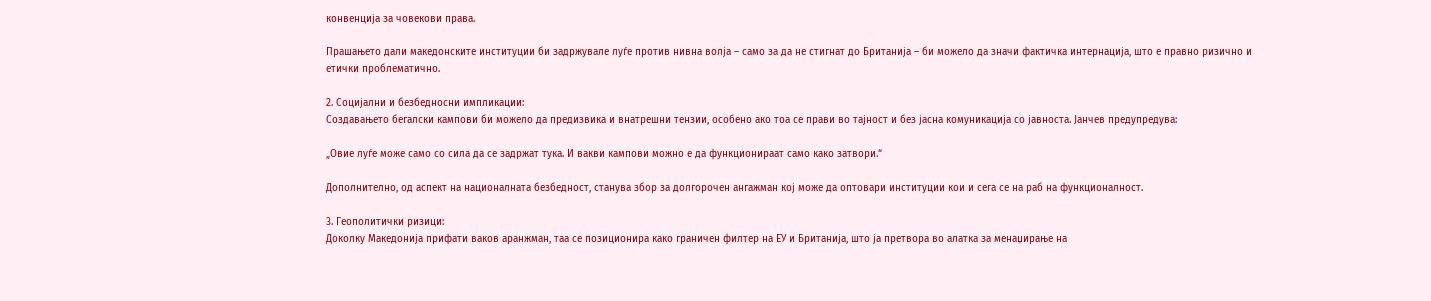конвенција за човекови права.

Прашањето дали македонските институции би задржувале луѓе против нивна волја – само за да не стигнат до Британија – би можело да значи фактичка интернaција, што е правно ризично и етички проблематично.

2. Социјални и безбедносни импликации:
Создавањето бегалски кампови би можело да предизвика и внатрешни тензии, особено ако тоа се прави во тајност и без јасна комуникација со јавноста. Јанчев предупредува:

„Овие луѓе може само со сила да се задржат тука. И вакви кампови можно е да функционираат само како затвори.“

Дополнително, од аспект на националната безбедност, станува збор за долгорочен ангажман кој може да оптовари институции кои и сега се на раб на функционалност.

3. Геополитички ризици:
Доколку Македонија прифати ваков аранжман, таа се позиционира како граничен филтер на ЕУ и Британија, што ја претвора во алатка за менаџирање на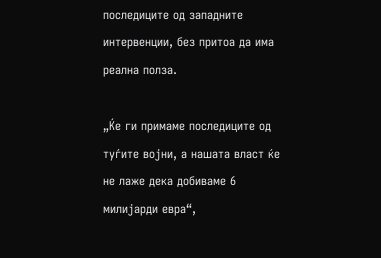последиците од западните интервенции, без притоа да има реална полза.

„Ќе ги примаме последиците од туѓите војни, а нашата власт ќе не лаже дека добиваме 6 милијарди евра“,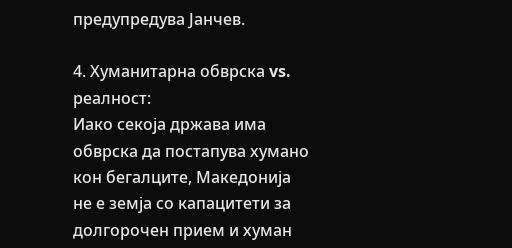предупредува Јанчев.

4. Хуманитарна обврска vs. реалност:
Иако секоја држава има обврска да постапува хумано кон бегалците, Македонија не е земја со капацитети за долгорочен прием и хуман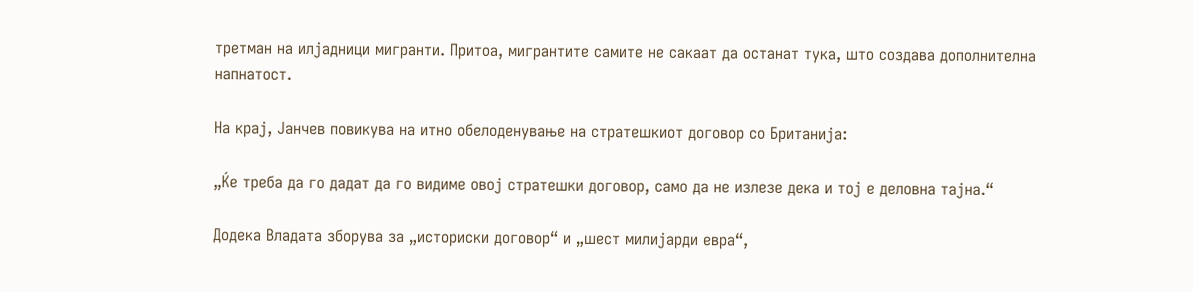третман на илјадници мигранти. Притоа, мигрантите самите не сакаат да останат тука, што создава дополнителна напнатост.

На крај, Јанчев повикува на итно обелоденување на стратешкиот договор со Британија:

„Ќе треба да го дадат да го видиме овој стратешки договор, само да не излезе дека и тој е деловна тајна.“

Додека Владата зборува за „историски договор“ и „шест милијарди евра“,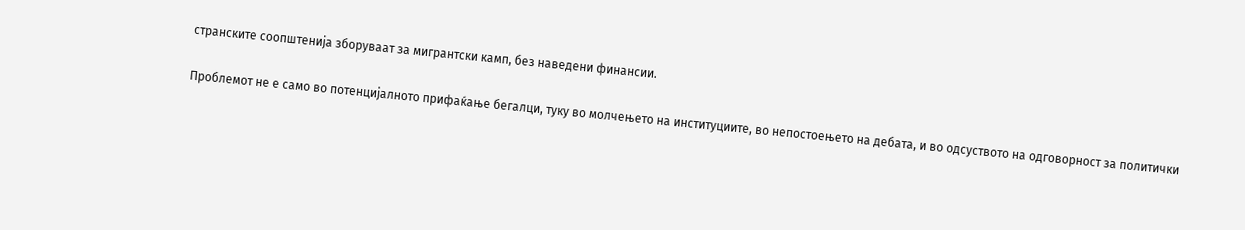странските соопштенија зборуваат за мигрантски камп, без наведени финансии.

Проблемот не е само во потенцијалното прифаќање бегалци, туку во молчeњето на институциите, во непостоењето на дебата, и во одсуството на одговорност за политички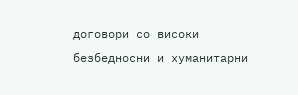договори со високи безбедносни и хуманитарни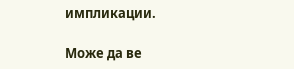импликации.

Може да ве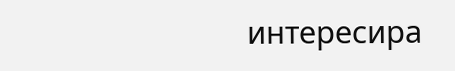интересира